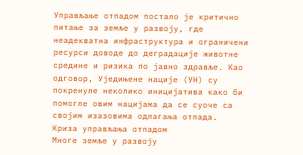Управљање отпадом постало је критично питање за земље у развоју, где неадекватна инфраструктура и ограничени ресурси доводе до деградације животне средине и ризика по јавно здравље. Као одговор, Уједињене нације (УН) су покренуле неколико иницијатива како би помогле овим нацијама да се суоче са својим изазовима одлагања отпада.
Криза управљања отпадом
Многе земље у развоју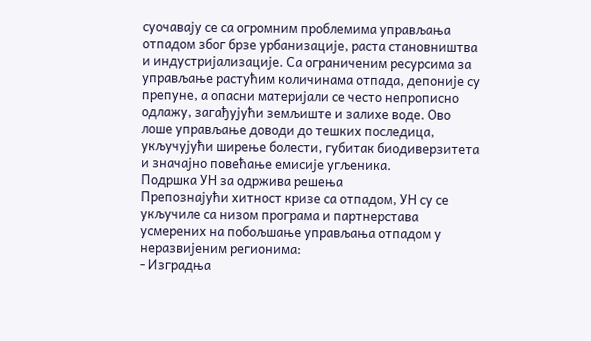суочавају се са огромним проблемима управљања отпадом због брзе урбанизације, раста становништва и индустријализације. Са ограниченим ресурсима за управљање растућим количинама отпада, депоније су препуне, а опасни материјали се често непрописно одлажу, загађујући земљиште и залихе воде. Ово лоше управљање доводи до тешких последица, укључујући ширење болести, губитак биодиверзитета и значајно повећање емисије угљеника.
Подршка УН за одржива решења
Препознајући хитност кризе са отпадом, УН су се укључиле са низом програма и партнерстава усмерених на побољшање управљања отпадом у неразвијеним регионима:
- Изградња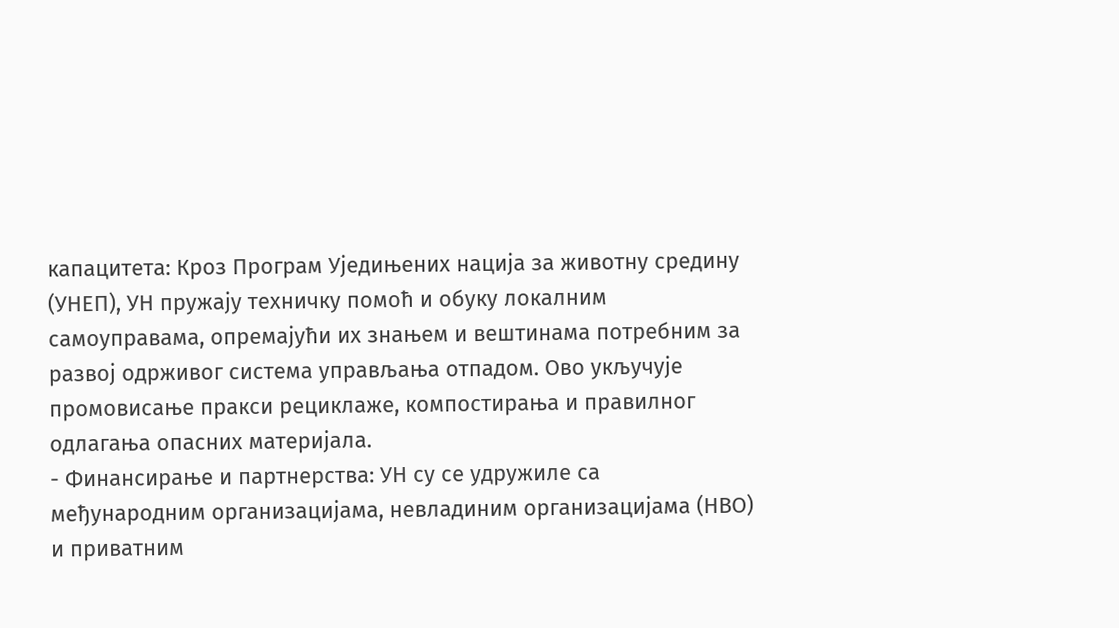капацитета: Кроз Програм Уједињених нација за животну средину (УНЕП), УН пружају техничку помоћ и обуку локалним самоуправама, опремајући их знањем и вештинама потребним за развој одрживог система управљања отпадом. Ово укључује промовисање пракси рециклаже, компостирања и правилног одлагања опасних материјала.
- Финансирање и партнерства: УН су се удружиле са међународним организацијама, невладиним организацијама (НВО) и приватним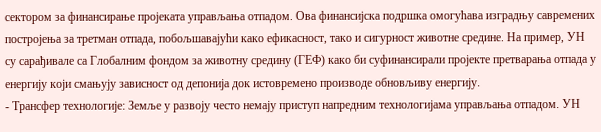сектором за финансирање пројеката управљања отпадом. Ова финансијска подршка омогућава изградњу савремених постројења за третман отпада, побољшавајући како ефикасност, тако и сигурност животне средине. На пример, УН су сарађивале са Глобалним фондом за животну средину (ГЕФ) како би суфинансирали пројекте претварања отпада у енергију који смањују зависност од депонија док истовремено производе обновљиву енергију.
- Трансфер технологије: Земље у развоју често немају приступ напредним технологијама управљања отпадом. УН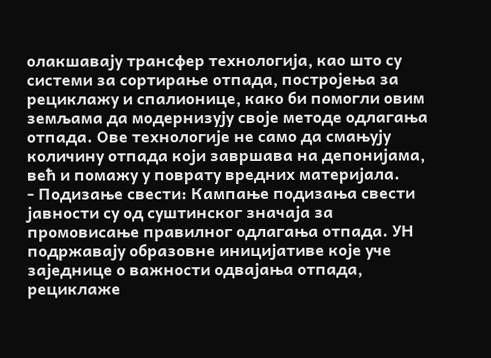олакшавају трансфер технологија, као што су системи за сортирање отпада, постројења за рециклажу и спалионице, како би помогли овим земљама да модернизују своје методе одлагања отпада. Ове технологије не само да смањују количину отпада који завршава на депонијама, већ и помажу у поврату вредних материјала.
- Подизање свести: Кампање подизања свести јавности су од суштинског значаја за промовисање правилног одлагања отпада. УН подржавају образовне иницијативе које уче заједнице о важности одвајања отпада, рециклаже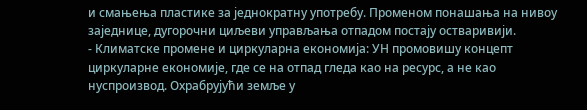и смањења пластике за једнократну употребу. Променом понашања на нивоу заједнице, дугорочни циљеви управљања отпадом постају остваривији.
- Климатске промене и циркуларна економија: УН промовишу концепт циркуларне економије, где се на отпад гледа као на ресурс, а не као нуспроизвод. Охрабрујући земље у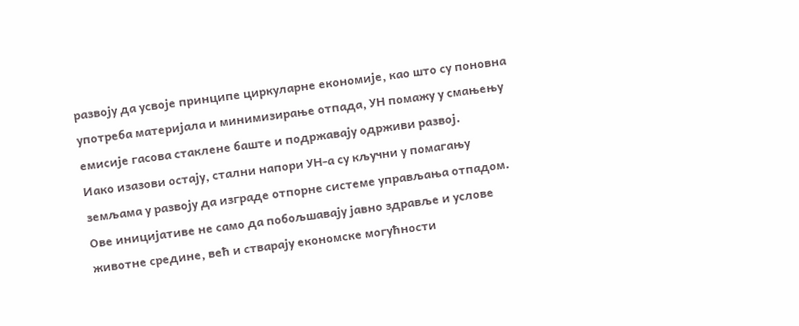развоју да усвоје принципе циркуларне економије, као што су поновна употреба материјала и минимизирање отпада, УН помажу у смањењу емисије гасова стаклене баште и подржавају одрживи развој.
Иако изазови остају, стални напори УН-а су кључни у помагању земљама у развоју да изграде отпорне системе управљања отпадом. Ове иницијативе не само да побољшавају јавно здравље и услове животне средине, већ и стварају економске могућности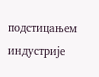подстицањем индустрије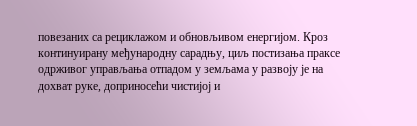повезаних са рециклажом и обновљивом енергијом. Кроз континуирану међународну сарадњу, циљ постизања праксе одрживог управљања отпадом у земљама у развоју је на дохват руке, доприносећи чистијој и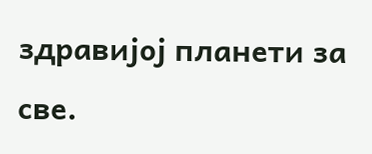здравијој планети за све.